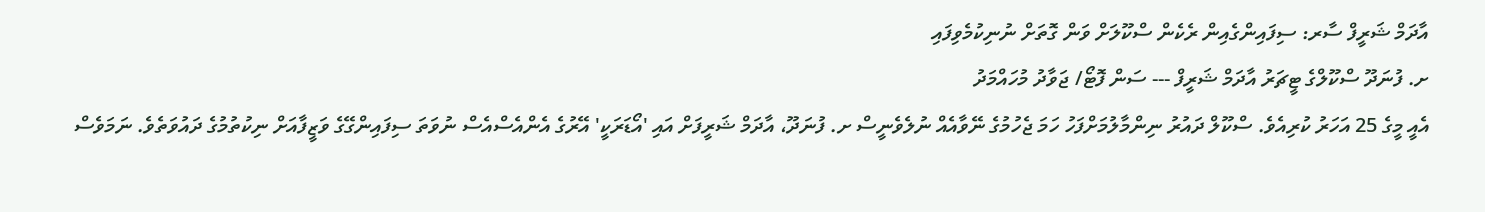އާދަމް ޝަރީފް ސާރ: ސިފައިންގެއިން ރެކެން ސްކޫލަށް ވަން ގޮތަށް ނުނިކުމެވިފައި
ށ. ފުނަދޫ ސްކޫލްގެ ޓީޗަރު އާދަމް ޝަރީފް --- ސަން ފޮޓޯ/ ޖަވާދު މުހައްމަދު
އެއީ މީގެ 25 އަހަރު ކުރިއެވެ. ސްކޫލް ދައުރު ނިންމާލުމަށްފަހު ހަމަ ޖެހުމުގެ ނޭވާއެއް ނުލެވެނީސް ށ. ފުނަދޫ، އާދަމް ޝަރީފަށް އައި 'އޯޑަރަކީ' އޭރުގެ އެންއެސްއެސް ނުވަތަ ސިފައިންގޭގެ ވަޒީފާއަށް ނިކުތުމުގެ ދައުވަތެވެ. ނަމަވެސް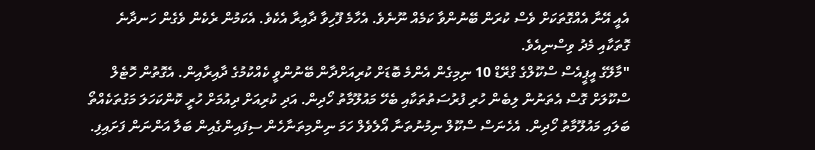އެއީ އޭނާ އެއްގޮތަކަށް ވެސް ކުރަން ބޭނުންވާ ކަމެއް ނޫނެވެ. އެހާމެ ފޫހިވާ ދާއިރާ އެކެވެ. އެކަމުން ރެކެން ވެގެން ހަނދާނެ ގޮތަކާއި މެދު ވިސްނިއެވެ.
"މާލޭގެ އީޕީއެސް ސްކޫލްގެ ގްރޭޑް 10 ނިމިގެން އެންމެ ބޮޑަށް ކުރިއަށްދާން ބޭނުންވީ ކެއްކުމުގެ ދާއިރާއިން. އެގޮތުން ހޮޓެލް ސްކޫލަށް ގޮސް އެތަނުން ލިބެން ހުރި ފުރުސަތުތަކާއި ބެހޭ މައުލޫމާތު ހޯދިން. އަދި ކުރިއަށް ދިއުމަށް ހުރީ ކޮންކަހަލަ މަގުތަކެއްތޯ ބަލައި މައުލޫމާތު ހޯދިން. އެހެނަސް ސްކޫލް ނިމުނުތަނާ އޯލެވެލް ހަމަ ނިންމިތަނާހެން ސިފައިންގެއިން ބަލާ އަންނަން ފަށައިފި.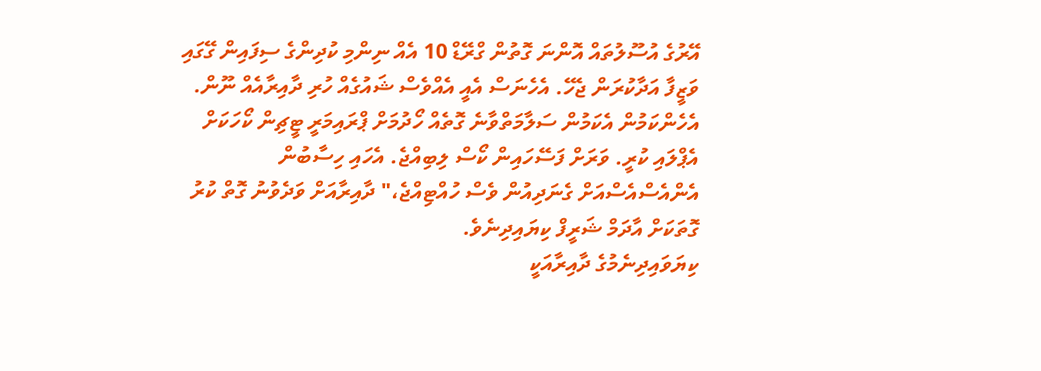އޭރުގެ އުސޫލުތައް އޮންނަ ގޮތުން ގްރޭޑް 10 އެއް ނިންމި ކުދިންގެ ސިފައިން ގޭގައި ވަޒީފާ އަދާކުރަން ޖެހޭ. އެހެނަސް އެއީ އެއްވެސް ޝައުގެއް ހުރި ދާއިރާއެއް ނޫން. އެހެންކަމުން އެކަމުން ސަލާމަތްވާނެ ގޮތެއް ހޯދުމަށް ޕްރައިމަރީ ޓީޗިން ކޯހަކަށް އެޕްލައި ކުރީ. ވަރަށް ފަސޭހައިން ކޯސް ލިބިއްޖެ. އެހައި ހިސާބުން އެންއެސްއެސްއަށް ގެނަދިއުން ވެސް ހުއްޓިއްޖެ،" ދާއިރާއަށް ވަދެވުނު ގޮތް ކުރު ގޮތަކަށް އާދަމް ޝަރީފް ކިޔައިދިނެވެ.
ކިޔަވައިދިނެމުގެ ދާއިރާއަކީ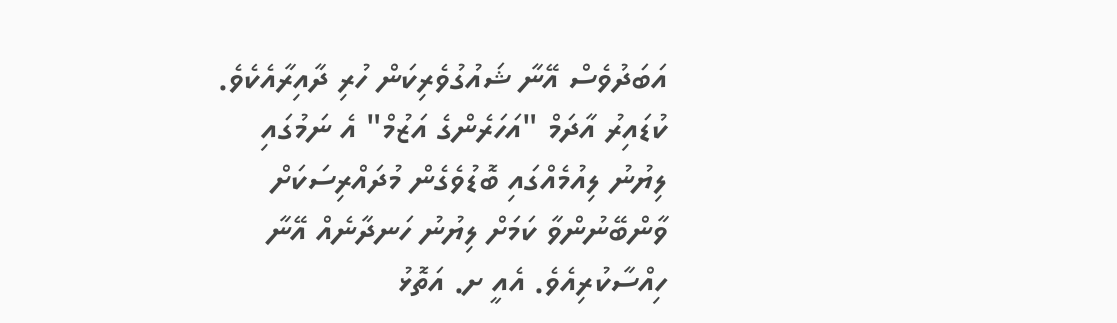އަބަދުވެސް އޭނާ ޝައުގުވެރިކަން ހުރި ދާއިރާއެކެވެ. ކުޑައިރު އާދަމް "އަހަރެންގެ އަޒުމް" އެ ނަމުގައި ލިޔުނު ލިއުމެއްގައި ބޮޑުވެގެން މުދައްރިސަކަށް ވާންބޭނުންވާ ކަމަށް ލިޔުނު ހަނދާނެއް އޭނާ ހިއްސާކުރިއެވެ. އެއީ ށ. އަތޮޅު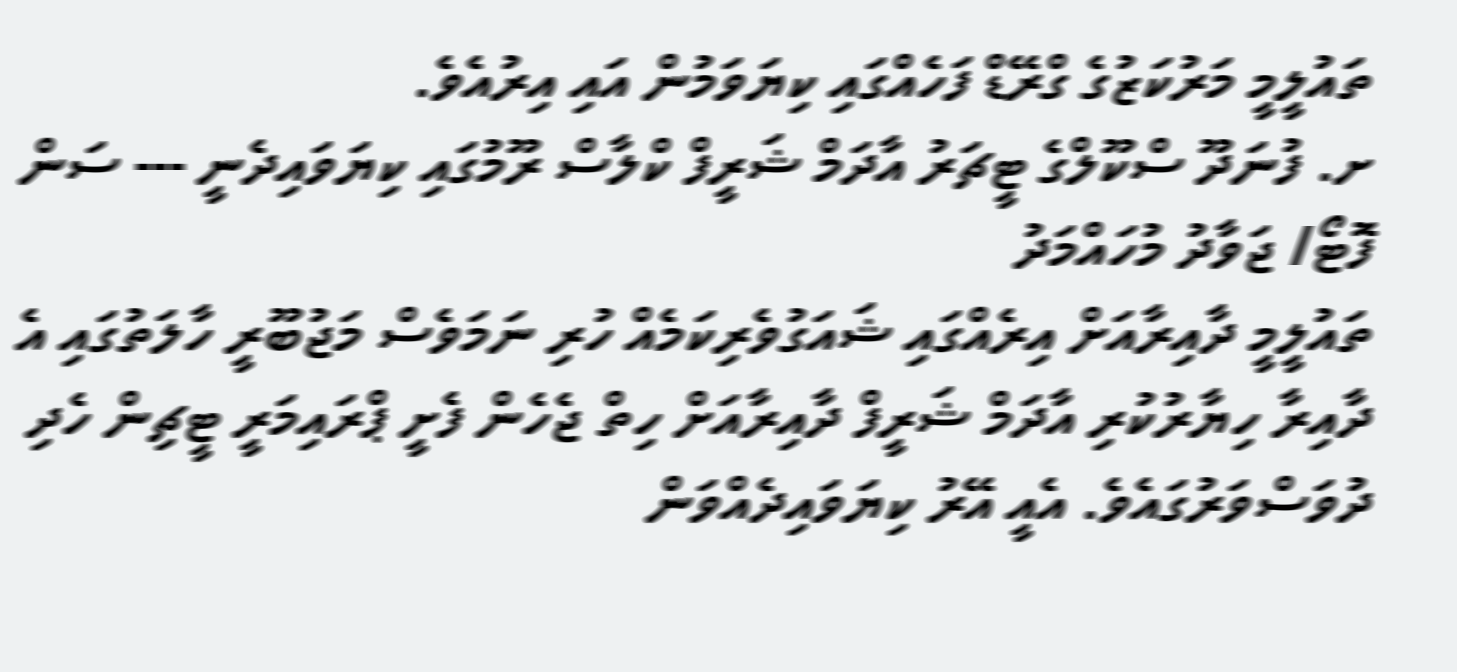ތައުލީމީ މަރުކަޒުގެ ގްރޭޑް ފަހެއްގައި ކިޔަވަމުން އައި އިރުއެވެ.
ށ. ފުނަދޫ ސްކޫލްގެ ޓީޗަރު އާދަމް ޝަރީފް ކްލާސް ރޫމުގައި ކިޔަވައިދެނީ --- ސަން ފޮޓޯ/ ޖަވާދު މުހައްމަދު
ތައުލީމީ ދާއިރާއަށް އިރެއްގައި ޝައަގުވެރިކަމެއް ހުރި ނަމަވެސް މަޖުބޫރީ ހާލަތުގައި އެ ދާއިރާ ހިޔާރުކުރި އާދަމް ޝަރީފް ދާއިރާއަށް ހިތް ޖެހެން ފެށީ ޕްރައިމަރީ ޓީޗިން ހެދި ދުވަސްވަރުގައެވެ. އެއީ އޭރު ކިޔަވައިދެއްވަން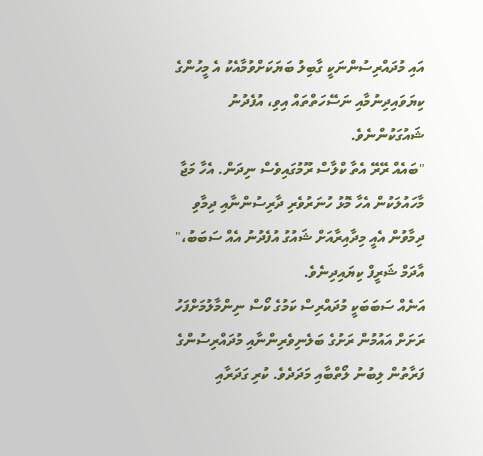އައި މުދައްރިސުންނަކީ ގާބިލު ބަޔަކަށްވުމާއެކު އެ މީހުންގެ ކިޔަވައިދިނުމާއި ނަސޭހަތްތައް އިވި، އުފެދުނު ޝައުގަކުންނެވެ.
"ބައެއް ރޭރޭ އެތާ ކްލާސް ރޫމުގައިވެސް ނިދަން. އެހާ މަޖާ މާހައުލަކުން އެހާ މޮޅު ހުނަރުވެރި ދާރިސުންނާއި ދިމާވި ދިމާވުން އެއީ މިދާއިރާއަށް ޝައުގު އުފެދުނު އެއް ސަބަބު،" އާދަމް ޝަރީފް ކިޔައިދިނެވެ.
އަނެއް ސަބަބަކީ މުދައްރިސް ކަމުގެ ކޯސް ނިންމާލުމަށްފަހު ރަށަށް އައުމުން ރަށުގެ ބަލެނިވެރިންނާއި މުދައްރިސުންގެ ފަރާތުން ލިބުނު ލޯތްބާއި މަދަދެވެ. ކުރި ގަދަރާއި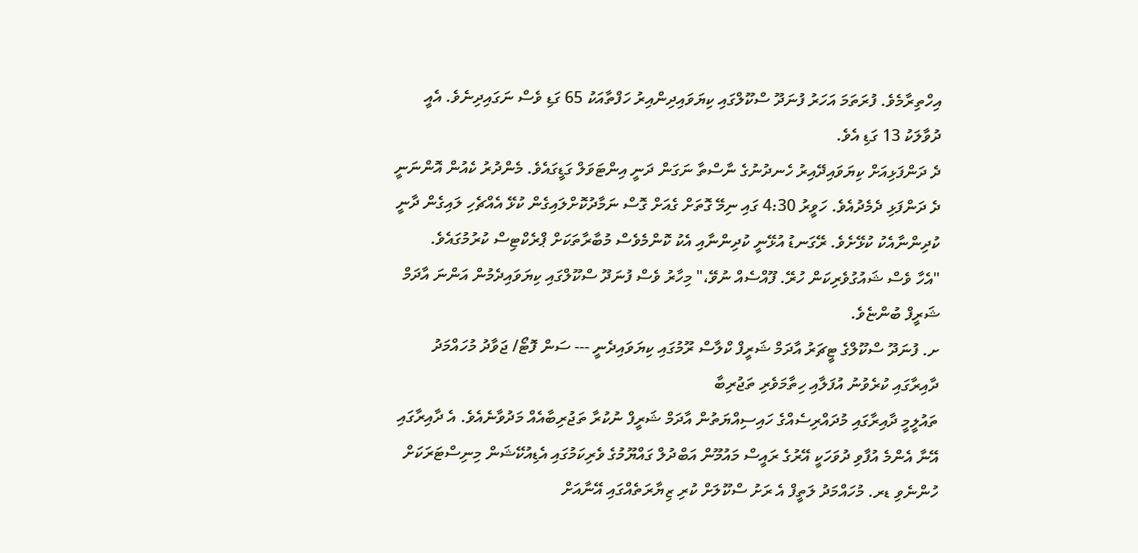އިހްތިރާމެވެ. ފުރަތަމަ އަހަރު ފުނަދޫ ސްކޫލްގައި ކިޔަވައިދިންއިރު ހަފްތާއަކު 65 ގަޑި ވެސް ނަގައިދިނެވެ. އެއީ ދުވާލަކު 13 ގަޑި އެވެ.
ދެ ދަންފަޅިއަށް ކިޔަވައިދޭއިރު ހެނދުނުގެ ނާސްތާ ނަގަން ދަނީ އިންޓަވަލް ގަޑީގައެވެ. މެންދުރު ކެއުން އޮންނަނީ ދެ ދަންފަޅި ދެމެދުއެވެ. ހަވީރު 4:30 ގައި ނިމޭ ގޮތަށް ގެއަށް ގޮސް ނަމާދުކޮށްލައިގެން ކުޅޭ އެއްޗެހި ލައިގެން ދާނީ ކުދިންނާއެކު ކުޅޭށެވެ. ރޭގަނޑު އުޅޭނީ ކުދިންނާއި އެކު ކޮންމެވެސް މުބާރާތަކަށް ޕްރެކްޓިސް ކުރުމުގައެވެ.
"އެހާ ވެސް ޝައުގުވެރިކަން ހުރޭ. ފޫއްސެއް ނުވޭ،" މިހާރު ވެސް ފުނަދޫ ސްކޫލްގައި ކިޔަވައިދެމުން އަންނަ އާދަމް ޝަރީފް ބުންޏެވެ.
ށ. ފުނަދޫ ސްކޫލްގެ ޓީޗަރު އާދަމް ޝަރީފް ކްލާސް ރޫމުގައި ކިޔަވައިދެނީ --- ސަން ފޮޓޯ/ ޖަވާދު މުހައްމަދު
ދާއިރާގައި ކުރެވުނު އުފަލާއި ހިތާމަވެރި ތަޖުރިބާ
ތައުލީމީ ދާއިރާގައި މުދައްރިސެއްގެ ހައިސިއްޔަތުން އާދަމް ޝަރީފް ނުކުރާ ތަޖުރިބާއެއް މަދުވާނެއެވެ. އެ ދާއިރާގައި އޭނާ އެންމެ އުފާވި ދުވަހަކީ އޭރުގެ ރައީސް މައުމޫން އަބްދުލް ގައްޔޫމުގެ ވެރިކަމުގައި އެޑިއުކޭޝަން މިނިސްޓަރަކަށް ހުންނެވި ޑރ. މުހައްމަދު ލަތީފް އެ ރަށު ސްކޫލަށް ކުރި ޒިޔާރަތެއްގައި އޭނާއަށް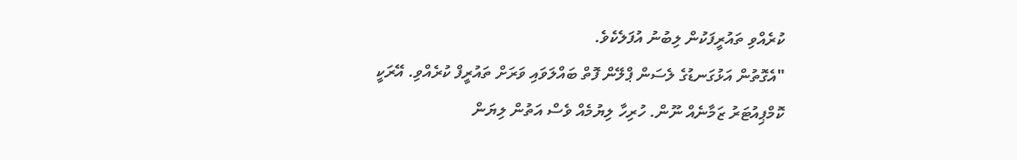ކުރެއްވި ތައުރީފަކުން ލިބުނު އުފަލެކެވެ.
"އެގޮތުން އަޅުގަނޑުގެ ލެސަން ޕްލޭން ފޮތް ބައްލަވައި ވަރަށް ތައުރީފް ކުރެއްވި. އޭރަކީ ކޮމްޕިއުޓަރު ޒަމާނެއް ނޫން. ހުރިހާ ލިޔުމެއް ވެސް އަތުން ލިޔަން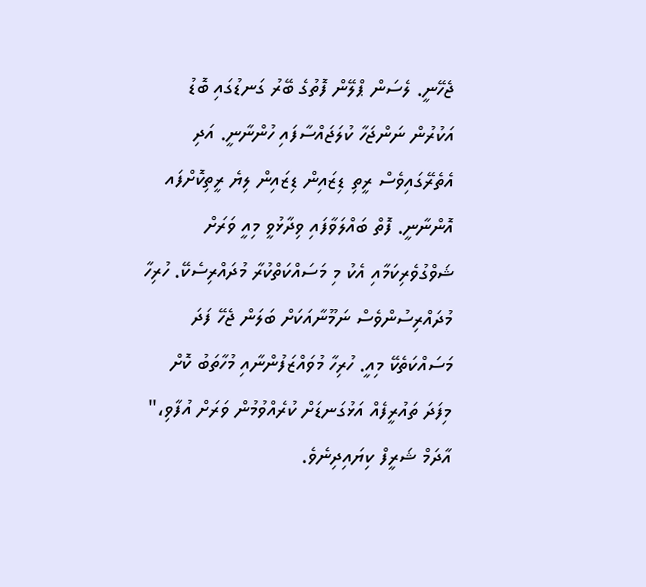ޖެހޭނީ. ލެސަން ޕްލޭން ފޮތުގެ ބޭރު ގަނޑުގައި ބޮޑު އަކުރުން ނަންޖަހާ ކުލަޖައްސާފައި ހުންނާނީ. އަދި އެތެރޭގައިވެސް ރީތި ޑިޒައިން ޑިޒައިން ލިޔެ ރީތިކޮށްފައ އޮންނާނީ. ފޮތް ބައްލަވާފައި ވިދާޅުވީ މިއީ ވަރަށް ޝަވްގުވެރިކަމާއި އެކު މި މަސައްކަތްކުރާ މުދައްރިސެކޭ. ހުރިހާ މުދައްރިސުންވެސް ނަމޫނާއަކަށް ބަލަން ޖެހޭ ފަދަ މަސައްކަތެކޭ މިއީ. ހުރިހާ މުވައްޒަފުންނާއި މުހާތަބު ކޮށް މިފަދަ ތައުރީފެއް އަޅުގަނޑަށް ކުރެއްވުމުން ވަރަށް އުފާވި،" އާދަމް ޝަރީފް ކިޔައިދިނެވެ.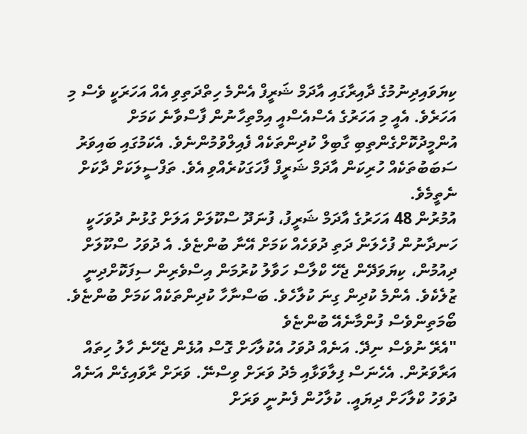ކިޔަވައިދިނުމުގެ ދާއިރާގައި އާދަމް ޝަރީފް އެންމެ ހިތްދަތިވި އެއް އަހަރަކީ ވެސް މި އަހަރެވެ. އެއީ މި އަހަރުގެ އެސްއެސްއީ އިމްތިހާނުން ފާސްވާނެ ކަމަށް އުންމީދުކޮށްގެންތިބި ގާބިލް ކުދިންތަކެއް ފެއިލްވުމުންނެވެ. އެކަމުގައި ބައިވަރު ސަބަބުތަކެއް ހުރިކަން އާދަމް ޝަރީފް ފާހަގަކުރެއްވި އެވެ. ތަފްސީލަކަށް ދާކަށް ނެތީމެވެ.
އުމުރުން 48 އަހަރުގެ އާދަމް ޝަރީފު، ފުނަދޫ ސްކޫލަށް އަލަށް ގުޅުނު ދުވަހަކީ ހަނދާނުން ފުހެލަން ދަތި ދުވަހެއް ކަމަށް އޭނާ ބުންޏެވެ. އެ ދުވަހު ސްކޫލަށް ދިއުމުން، ކިޔަވަދޭން ޖެހޭ ކްލާސް ހަވާލު ކުރުމަން އިސްވެރިން ސިފަކޮށްދިނީ ޒުލެކެވެ. އެންމެ ކުދިން ގިނަ ކުލާހެވެ. ބަސްނާހާ ކުދިންތަކެއް ކަމަށް ބުންޏެވެ. ބޯމަތިންވެސް ފުންމާނެއޭ ބުންޏެވެ
"އެރޭ ނުވެސް ނިދޭ. އަނެއް ދުވަހު އެކުލާހަށް ގޮސް އުޅެން ޖެހޭނެ ހާލު ހިތައް އަރާވަރުން. އެހެނަސް ފިލާވަޅާއި މެދު ވަރަށް ވިސްނޭ. ވަރަށް ރާވައިގެން އަނެއް ދުވަހު ކްލާހަށް ދިޔައީ. ކުލާހުން ފެނުނީ ވަރަށް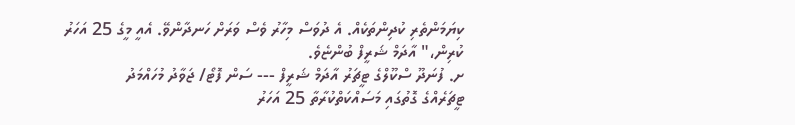ކިޔަމަންތެރި ކުދިންތަކެއް. އެ ދުވަސް މިހާރު ވެސް ވަރަށް ހަނދާންވޭ. އެއީ މީގެ 25 އަހަރު ކުރިން،" އާދަމް ޝަރީފް ބުންޏެވެ.
ށ. ފުނަދޫ ސްކޫލްގެ ޓީޗަރު އާދަމް ޝަރީފް --- ސަން ފޮޓޯ/ ޖަވާދު މުހައްމަދު
ޓީޗަރެއްގެ ގޮތުގައި މަސައްކަތްކުރާތާ 25 އަހަރު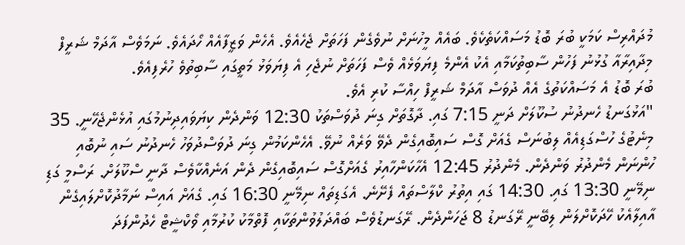މުދައްރިސް ކަމަކީ ބުރަ ބޮޑު މަސައްކަތެކެވެ. ބައެއް މީހުނަށް ނުވެގެން ފަހަތަށް ޖެހެއެވެ. އެހެން ވަޒީފާއެއް ހޯދައެވެ. ނަމަވެސް އާދަމް ޝަރީފް މިދާއިރާއާ ގުޅުނު ފަހުން ސާބިތުކަމާއި އެކު އެންމެ ފިޔަވަޅެއް ވެސް ފަހަތަށް ނުޖެހި އެ ފިޔަވަޅު މަތީގައި ސާބިތުވެ ހުރެފިއެވެ.
ބުރަ ބޮޑު އެ މަސައްކަތުގެ އެއް ދުވަސް އާދަމް ޝަރީފް ހިއްސާ ކުރި އެވެ.
"އަޅުގަނޑު ހެނދުނު ސުކޫލަށް ދަނީ 7:15 ގައި. ދާގޮތަށް ގިނަ ދުވަސްތަކު 12:30 ވަންދެން ކިޔަވައިދިނުމުގައި އުޅެންޖެހޭނީ. 35 މިނެޓުގެ ހުސްގަޑިއެއް ލިބުނަސް ގެއަށް ގޮސް ސައިބޮއިގެން ދެވޭ ވަރެއް ނުވޭ. އެހެންކަމުން ގިނަ ދުވަސްދުވަހު ހެނދުނު ސައި ނުބޮއި ހުންނަން މެންދުރު ވަންދެން. މެންދުރު 12:45 އެހާކަންހާއިރު ގެއަށްގޮސް ސައިބޮއިގެން ދެން އަނެއްކާވެސް ދާނީ ސްކޫލަށް. ރަސްމީ ގަޑި ނިމޭނީ 13:30 ގައި. 14:30 ގައި އިތުރު ކްލާސްތައް ފެށޭނެ. އެގަޑިތައް ނިމޭނީ 16:30 ގައި. ގެއަށް އައިސް ނަމާދުކޮށްލައިގެން އާއިލާއެކު ހޭދަކޮށްލަން ލިބޭނީ ރޭގަނޑު 8 ޖަހަންދެން. ރޭގަނޑުވެސް ބައްދަލުވުންތަކާއި ފޮތްމާކު ކުރުމާއި ވޯކްޝީޓް ހެދުންފަދަ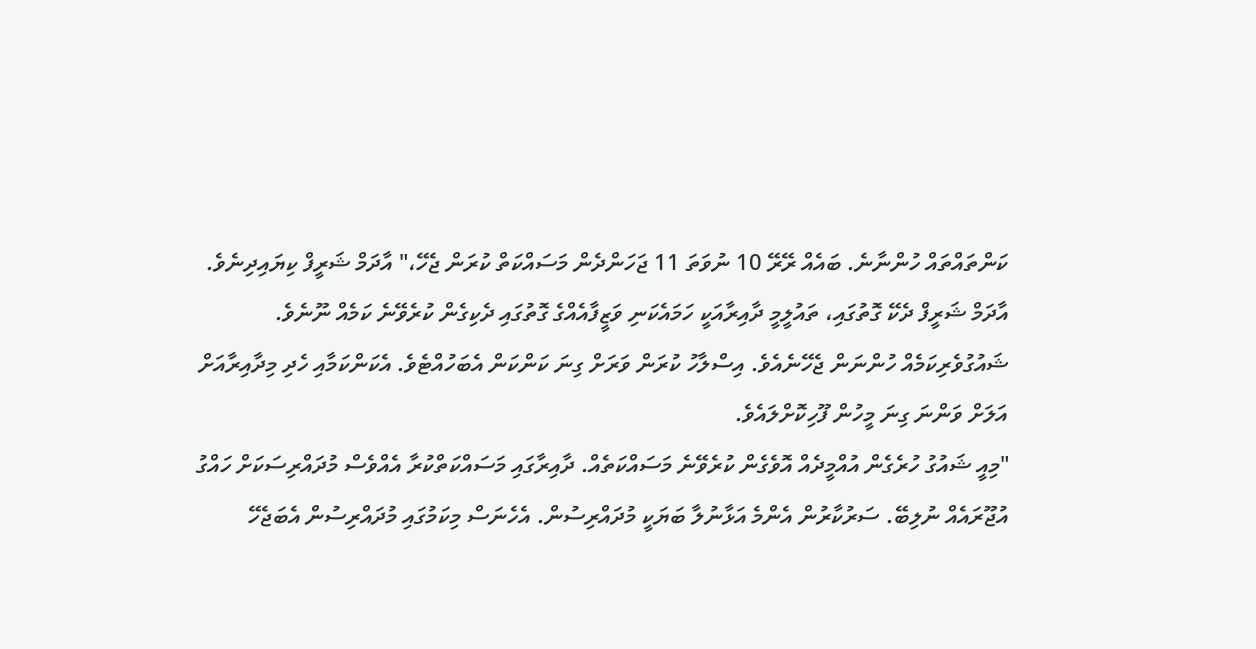ކަންތައްތައް ހުންނާނެ. ބައެއް ރޭރޭ 10 ނުވަތަ 11 ޖަހަންދެން މަސައްކަތް ކުރަން ޖެހޭ،" އާދަމް ޝަރީފް ކިޔައިދިނެވެ.
އާދަމް ޝަރީފް ދެކޭ ގޮތުގައި، ތައުލީމީ ދާއިރާއަކީ ހަމައެކަނި ވަޒީފާއެއްގެ ގޮތުގައި ދެކިގެން ކުރެވޭނެ ކަމެއް ނޫނެވެ. ޝައުގުވެރިކަމެއް ހުންނަން ޖެހޭނެއެވެ. އިސްލާހު ކުރަން ވަރަށް ގިނަ ކަންކަން އެބަހުއްޓެވެ. އެކަންކަމާއި ހެދި މިދާއިރާއަށް އަލަށް ވަންނަ ގިނަ މީހުން ފޫހިކޮށްލައެވެ.
"މިއީ ޝައުގު ހުރެގެން އުއްމީދެއް އޮވެގެން ކުރެވޭނެ މަސައްކަތެއް. ދާއިރާގައި މަސައްކަތްކުރާ އެއްވެސް މުދައްރިސަކަށް ހައްގު އުޖޫރައެއް ނުލިބޭ. ސަރުކާރުން އެންމެ އަޅާނުލާ ބަޔަކީ މުދައްރިސުން. އެހެނަސް މިކަމުގައި މުދައްރިސުން އެބަޖެހޭ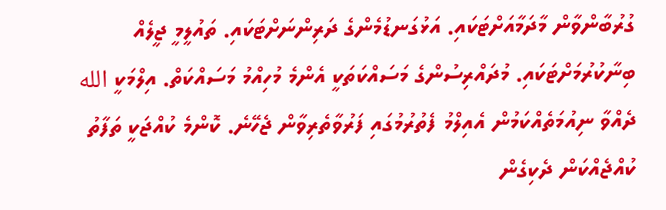ގުރުބާންވާން މާދަމާއަށްޓަކައި. އަޅުގަނޑުމެންގެ ދަރިންނަށްޓަކައި. ތައުލީމީ ޖީލެއް ބިނާކުރުމަށްޓަކައި. މުދައްރިސުންގެ މަސައްކަތަކީ އެންމެ މުހިއްމު މަސައްކަތް. އިލްމަކީ الله ދެއްވާ ނިއުމަތެއްކަމުން އެއިލްމު ފެތުރުމުގައި ފަރުވާތެރިވާން ޖެހޭނެ. ކޮންމެ ކުއްޖަކީ ތަފާތު ކުއްޖެއްކަން ދެކިގެން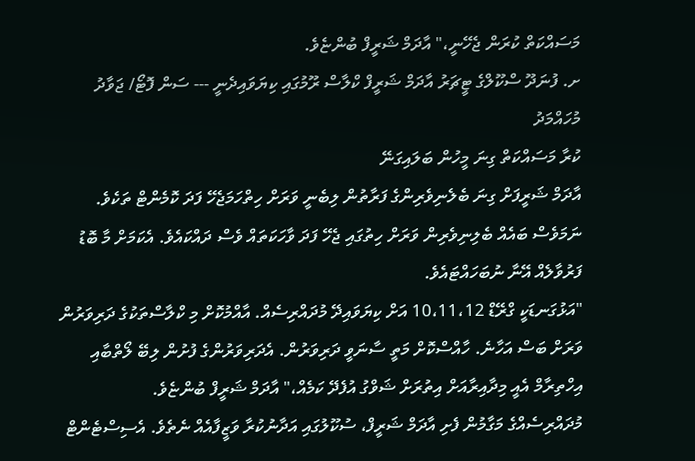މަސައްކަތް ކުރަން ޖެހޭނީ،" އާދަމް ޝަރީފް ބުންޏެވެ.
ށ. ފުނަދޫ ސްކޫލްގެ ޓީޗަރު އާދަމް ޝަރީފް ކްލާސް ރޫމުގައި ކިޔަވައިދެނީ --- ސަން ފޮޓޯ/ ޖަވާދު މުހައްމަދު
ކުރާ މަސައްކަތް ގިނަ މީހުން ބަލައިގަނޭ
އާދަމް ޝަރީފަށް ގިނަ ބެލެނިވެރިންގެ ފަރާތުން ލިބެނީ ވަރަށް ހިތްހަމަޖެހޭ ފަދަ ކޮމެންޓް ތަކެވެ. ނަމަވެސް ބައެއް ބެލިނިވެރިން ވަރަށް ހިތުގައި ޖެހޭ ފަދަ ވާހަކަތައް ވެސް ދައްކައެވެ. އެކަމަށް މާ ބޮޑު ފަރުވާލެއް އޭނާ ނުބަހައްޓައެވެ.
"އަޅުގަނޑަކީ ގްރޭޑް 10،11،12 އަށް ކިޔަވައިދޭ މުދައްރިސެއް. އާއްމުކޮށް މި ކްލާސްތަކުގެ ދަރިވަރުން ވަރަށް ބަސް އަހާނެ. ހާއްސްކޮށް މަތީ ސާނަވީ ދަރިވަރުން. އެދަރިވަރުންގެ ފުށުން ލިބޭ ލޯތްބާއި އިހްތިރާމް އެއީ މިދާއިރާއަށް އިތުރަށް ޝަވްގު އުފެދޭ ކަމެއް،" އާދަމް ޝަރީފް ބުންޏެވެ.
މުދައްރިސެއްގެ މަގާމުން ފެށި އާދަމް ޝަރީފް، ސުކޫލުގައި އަދާނުކުރާ ވަޒީފާއެއް ނެތެވެ. އެސިސްޓެންޓް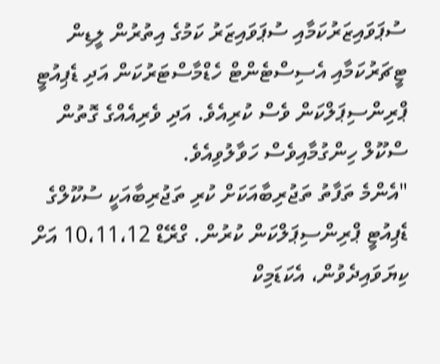ސުޕަވައިޒަރުކަމާއި ސުޕަވައިޒަރު ކަމުގެ އިތުރުން ލީޑިން ޓީޗަރުކަމާއި އެސިސްޓެންޓް ހެޑްމާސްޓަރުކަން އަދި ޑެޕިއުޓީ ޕްރިންސިޕަލްކަން ވެސް ކުރިއެވެ. އަދި ވެރިއެއްގެ ގޮތުން ސްކޫލް ހިންގުމާއިވެސް ހަވާލުވިއެވެ.
"އެންމެ ތަފާތު ތަޖުރިބާއަކަށް ކުރި ތަޖުރިބާއަކީ ސުކޫލްގެ ޑެޕިއުޓީ ޕްރިންސިޕަލްކަން ކުރުން. ގްރޭޑް 10،11،12 އަށް ކިޔަވައިދެވުން، އެކަޑަމިކް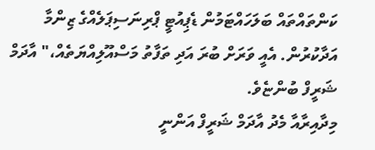ކަންތައްތައް ބަލަހައްޓަމުން ޑެޕިއުޓީ ޕްރިނަސިޕަލެއްގެ ޒިންމާ އަދާކުރުން. އެއީ ވަރަށް ބުރަ އަދި ތަފާތު މަސްއޫލިއްޔަތެއް،" އާދަމް ޝަރީފް ބުންޏެވެ.
މިދާއިރާއާ މެދު އާދަމް ޝަރީފް އަންނީ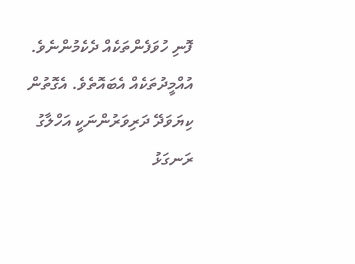ފޮނި ހުވަފެންތަކެއް ދެކެމުންނެވެ. އުއްމީދުތަކެއް އެބައޮތެވެ. އެގޮތުން ކިޔަވަދޭ ދަރިވަރުންނަކީ އަހްލާގު ރަނގަޅު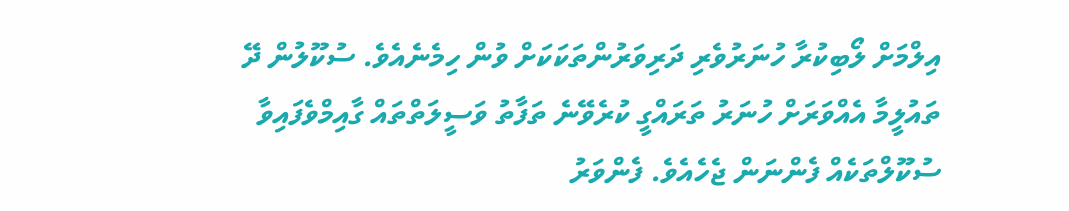އިލްމަށް ލޯބިކުރާ ހުނަރުވެރި ދަރިވަރުންތަކަކަށް ވުން ހިމެނެއެވެ. ސުކޫލުން ދޭ ތައުލީމާ އެއްވަރަށް ހުނަރު ތަރައްގީ ކުރެވޭނެ ތަފާތު ވަސީލަތްތައް ގާއިމްވެފައިވާ ސުކޫލްތަކެއް ފެންނަން ޖެހެއެވެ. ފެންވަރު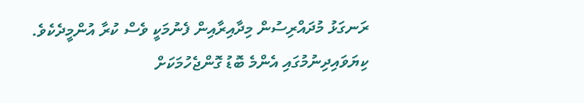ރަނގަޅު މުދައްރިސުން މިދާއިރާއިން ފެނުމަކީ ވެސް ކުރާ އުންމީދެކެވެ.
ކިޔަވައިދިނުމުގައި އެންމެ ބޮޑު ގޮންޖެހުމަކަށް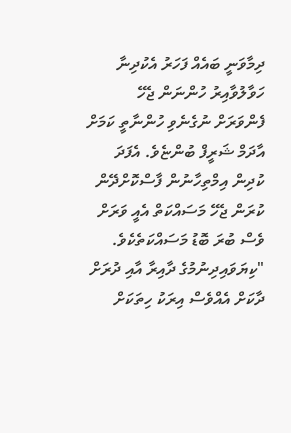ދިމާވަނީ ބައެއް ފަހަރު އެކުދިނާ ހަވާލުވާއިރު ހުންނަން ޖެހޭ ފެންވަރަށް ނުގެނެވި ހުންނާތީ ކަމަށް އާދަމް ޝަރީފް ބުންޏެވެ. އެފަދަ ކުދިން އިމްތިހާނުން ފާސްކޮށްދޭން ކުރަން ޖެހޭ މަސައްކަތް އެއީ ވަރަށް ވެސް ބުރަ ބޮޑު މަސައްކަތެކެވެ.
"ކިޔަވައިދިނުމުގެ ދާއިރާ އާއި ދުރަށް ދާކަށް އެއްވެސް އިރަކު ހިތަކަށް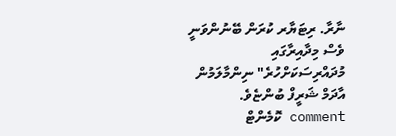ނާރާ. ރިޓަޔާރ ކުރަން ބޭނުންވަނީ ވެސް މިދާއިރާގައި މުދައްރިސަކަށްހުރެ" ނިންމާލަމުން އާދަމް ޝަރީފް ބުންޏެވެ.
comment ކޮމެންޓް